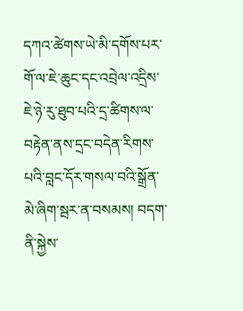དཀའ་ཚེགས་ཡེ་མི་དགོས་པར་གོ་ལ་ཇེ་ཆུང་དང་འབྲེལ་འདྲིས་ཇེ་ཉེ་རུ་ཐུབ་པའི་དྲ་ཚིགས་ལ་བརྟེན་ནས་དྲང་བདེན་རིགས་པའི་བླང་དོར་གསལ་བའི་སྒྲོན་མེ་ཞིག་སྦར་ན་བསམས། བདག་ནི་སྐྱེས་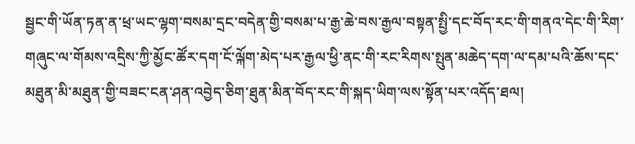སྦྱང་གི་ཡོན་ཏན་ན་ཕྲ་ཡང་ལྷག་བསམ་དྲང་བདེན་གྱི་བསམ་པ་རྒྱ་ཆེ་བས་རྒྱལ་བསྟན་སྤྱི་དང་བོད་རང་གི་གནའ་དེང་གི་རིག་གཞུང་ལ་གོམས་འདྲིས་ཀྱི་མྱོང་ཚོར་དག་ངོ་ལྐོག་མེད་པར་རྒྱལ་ཕྱི་ནང་གི་རང་རིགས་སྤུན་མཆེད་དག་ལ་དམ་པའི་ཆོས་དང་མཐུན་མི་མཐུན་གྱི་བཟང་ངན་ཤན་འབྱེད་ཅིག་ཐུན་མིན་བོད་རང་གི་སྐད་ཡིག་ལས་སྟོན་པར་འདོད་ཐལ།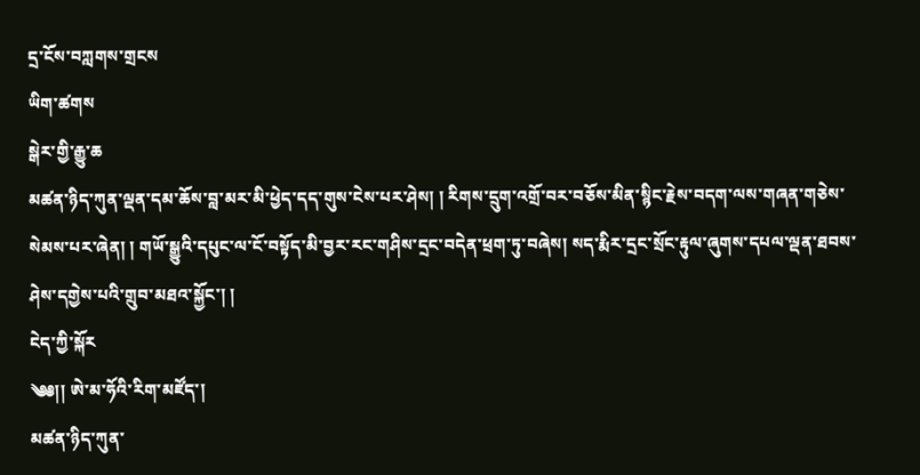དྲ་ངོས་བཀླགས་གྲངས
ཡིག་ཚགས
སྒེར་གྱི་རྒྱུ་ཆ
མཚན་ཉིད་ཀུན་ལྡན་དམ་ཆོས་བླ་མར་མི་ཕྱེད་དད་གུས་ངེས་པར་ཤེས། ། རིགས་དྲུག་འགྲོ་བར་བཅོས་མིན་སྙིང་རྗེས་བདག་ལས་གཞན་གཅེས་སེམས་པར་ཞེན། ། གཡོ་སྒྱུའི་དཔུང་ལ་ངོ་བསྟོད་མི་བྱར་རང་གཤིས་དྲང་བདེན་ཕྲག་ཏུ་བཞེས། སད་རྨིར་དྲང་སྲོང་རྟུལ་ཞུགས་དཔལ་ལྡན་ཐབས་ཤེས་དགྱེས་པའི་གྲུབ་མཐའ་སྐྱོང་། །
ངེད་ཀྱི་སྐོར
༄༅།། ཨེ་མ་ཧོའི་རིག་མཛོད་།
མཚན་ཉིད་ཀུན་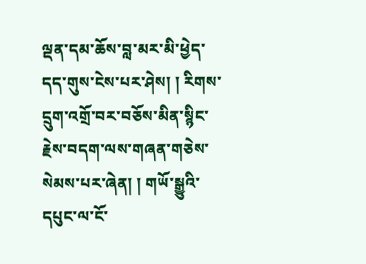ལྡན་དམ་ཆོས་བླ་མར་མི་ཕྱེད་དད་གུས་ངེས་པར་ཤེས། ། རིགས་དྲུག་འགྲོ་བར་བཅོས་མིན་སྙིང་རྗེས་བདག་ལས་གཞན་གཅེས་སེམས་པར་ཞེན། ། གཡོ་སྒྱུའི་དཔུང་ལ་ངོ་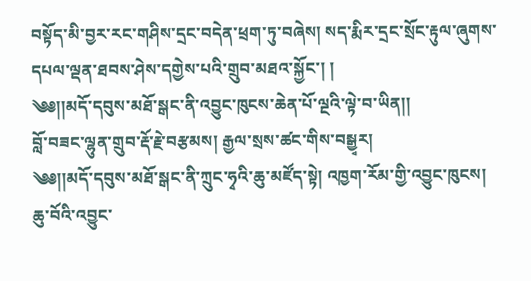བསྟོད་མི་བྱར་རང་གཤིས་དྲང་བདེན་ཕྲག་ཏུ་བཞེས། སད་རྨིར་དྲང་སྲོང་རྟུལ་ཞུགས་དཔལ་ལྡན་ཐབས་ཤེས་དགྱེས་པའི་གྲུབ་མཐའ་སྐྱོང་། །
༄༅།།མདོ་དབུས་མཐོ་སྒང་ནི་འབྱུང་ཁུངས་ཆེན་པོ་ལྔའི་ལྟེ་བ་ཡིན།།
བློ་བཟང་ལྷུན་གྲུབ་རྡོ་རྗེ་བརྩམས། རྒྱལ་སྲས་ཚང་གིས་བསྒྱྭར།
༄༅།།མདོ་དབུས་མཐོ་སྒང་ནི་ཀྲུང་ཧྭའི་ཆུ་མཛོད་སྟེ། འཁྱག་རོམ་གྱི་འབྱུང་ཁུངས། ཆུ་བོའི་འབྱུང་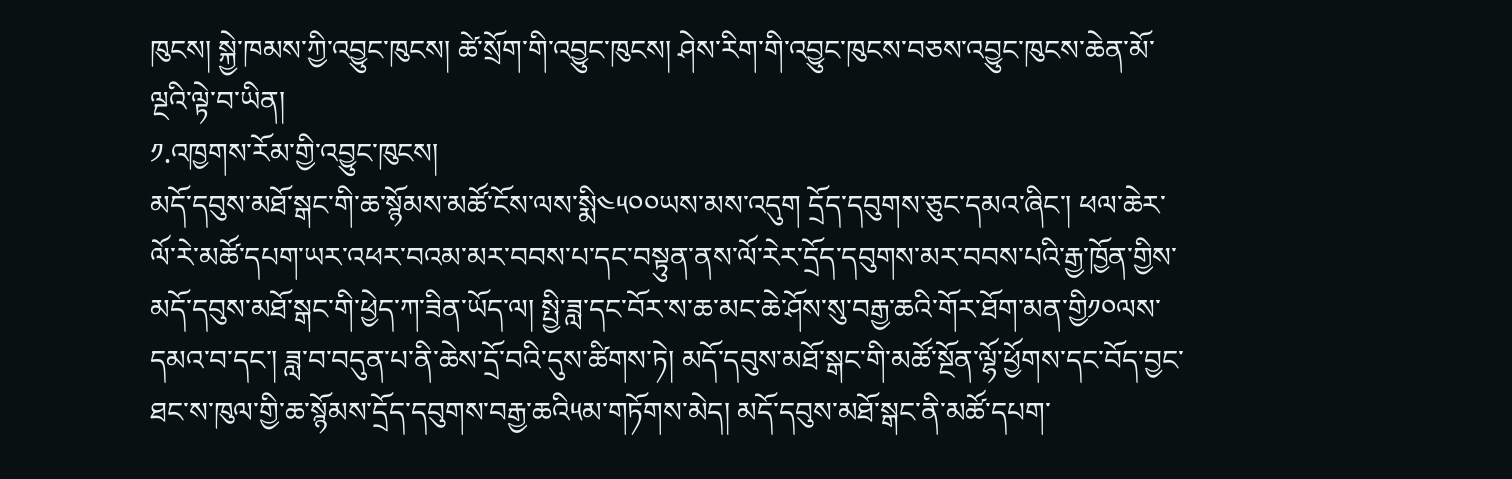ཁུངས། སྐྱེ་ཁམས་ཀྱི་འབྱུང་ཁུངས། ཚེ་སྲོག་གི་འབྱུང་ཁུངས། ཤེས་རིག་གི་འབྱུང་ཁུངས་བཅས་འབྱུང་ཁུངས་ཆེན་མོ་ལྔའི་ལྟེ་བ་ཡིན།
༡.འཁྱགས་རོམ་གྱི་འབྱུང་ཁུངས།
མདོ་དབུས་མཐོ་སྒང་གི་ཆ་སྙོམས་མཚོ་ངོས་ལས་སྨི༤༥༠༠ཡས་མས་འདུག དྲོད་དབུགས་ཅུང་དམའ་ཞིང་། ཕལ་ཆེར་ལོ་རེ་མཚོ་དཔག་ཡར་འཕར་བའམ་མར་བབས་པ་དང་བསྟུན་ནས་ལོ་རེར་དྲོད་དབུགས་མར་བབས་པའི་རྒྱ་ཁྱོན་གྱིས་མདོ་དབུས་མཐོ་སྒང་གི་ཕྱེད་ཀ་ཟིན་ཡོད་ལ། སྤྱི་ཟླ་དང་བོར་ས་ཆ་མང་ཆེ་ཤོས་སུ་བརྒྱ་ཆའི་གོར་ཐོག་མན་གྱི༡༠ལས་དམའ་བ་དང་། ཟླ་བ་བདུན་པ་ནི་ཆེས་དྲོ་བའི་དུས་ཚིགས་ཏེ། མདོ་དབུས་མཐོ་སྒང་གི་མཚོ་སྔོན་ལྷོ་ཕྱོགས་དང་བོད་བྱང་ཐང་ས་ཁུལ་གྱི་ཆ་སྙོམས་དྲོད་དབུགས་བརྒྱ་ཆའི༥མ་གཏོགས་མེད། མདོ་དབུས་མཐོ་སྒང་ནི་མཚོ་དཔག་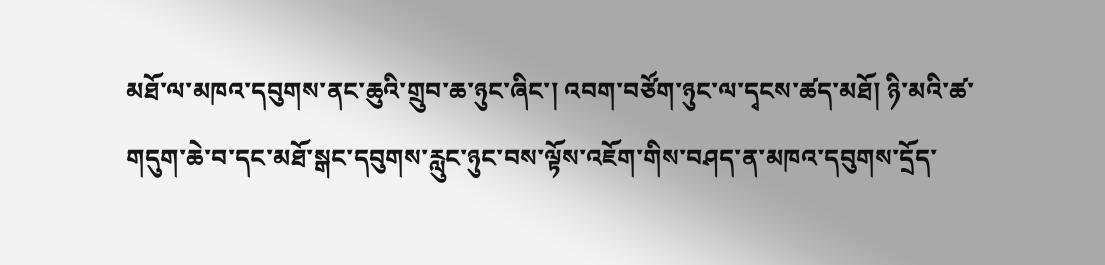མཐོ་ལ་མཁའ་དབུགས་ནང་ཆུའི་གྲུབ་ཆ་ཉུང་ཞིང་། འབག་བཙོག་ཉུང་ལ་དྭངས་ཚད་མཐོ། ཉི་མའི་ཚ་གདུག་ཆེ་བ་དང་མཐོ་སྒང་དབུགས་རླུང་ཉུང་བས་ལྟོས་འཇོག་གིས་བཤད་ན་མཁའ་དབུགས་དྲོད་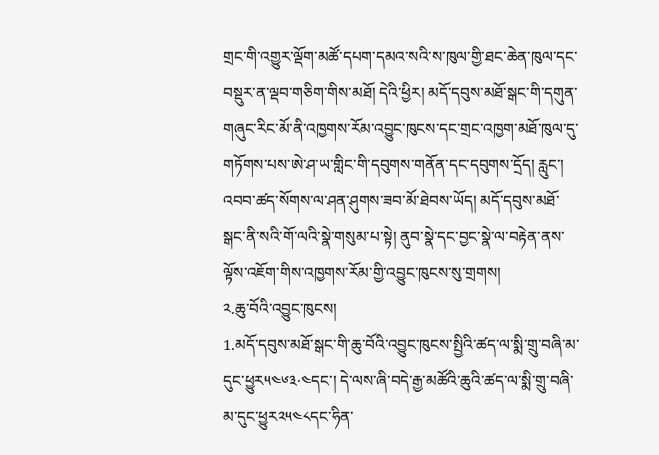གྲང་གི་འགྱུར་ལྡོག་མཚོ་དཔག་དམའ་སའི་ས་ཁུལ་གྱི་ཐང་ཆེན་ཁུལ་དང་བསྡུར་ན་ལྡབ་གཅིག་གིས་མཐོ། དེའི་ཕྱིར། མདོ་དབུས་མཐོ་སྒང་གི་དགུན་གཞུང་རིང་མོ་ནི་འཁྱགས་རོམ་འབྱུང་ཁུངས་དང་གྲང་འཁྱག་མཐོ་ཁུལ་དུ་གཏོགས་པས་ཨེ་ཤ་ཡ་གླིང་གི་དབུགས་གནོན་དང་དབུགས་དྲོད། རླུང་། འབབ་ཚད་སོགས་ལ་ཤན་ཤུགས་ཟབ་མོ་ཐེབས་ཡོད། མདོ་དབུས་མཐོ་སྒང་ནི་སའི་གོ་ལའི་སྣེ་གསུམ་པ་སྟེ། ནུབ་སྣེ་དང་བྱང་སྣེ་ལ་བརྟེན་ནས་ལྟོས་འཇོག་གིས་འཁྱགས་རོམ་གྱི་འབྱུང་ཁུངས་སུ་གྲགས།
༢.ཆུ་བོའི་འབྱུང་ཁུངས།
1.མདོ་དབུས་མཐོ་སྒང་གི་ཆུ་བོའི་འབྱུང་ཁུངས་སྤྱིའི་ཚད་ལ་སྨི་གྲུ་བཞི་མ་དུང་ཕྱུར༥༤༦༣·༤དང་། དེ་ལས་ཞི་བདེ་རྒྱ་མཚོའི་ཆུའི་ཚད་ལ་སྨི་གྲུ་བཞི་མ་དུང་ཕྱུར༢༥༤༨དང་ཧིན་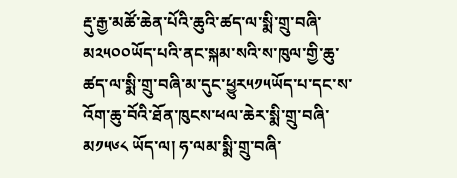རྡུ་རྒྱ་མཚོ་ཆེན་པོའི་ཆུའི་ཚད་ལ་སྨི་གྲུ་བཞི་མ༢༥༠༠ཡོད་པའི་ནང་སྐམ་སའི་ས་ཁུལ་གྱི་ཆུ་ཚད་ལ་སྨི་གྲུ་བཞི་མ་དུང་ཕྱུར༥༡༥ཡོད་པ་དང་ས་འོག་ཆུ་བོའི་ཐོན་ཁུངས་ཕལ་ཆེར་སྨི་གྲུ་བཞི་མ༡༥༦༨ ཡོད་ལ། ཧ་ལམ་སྨི་གྲུ་བཞི་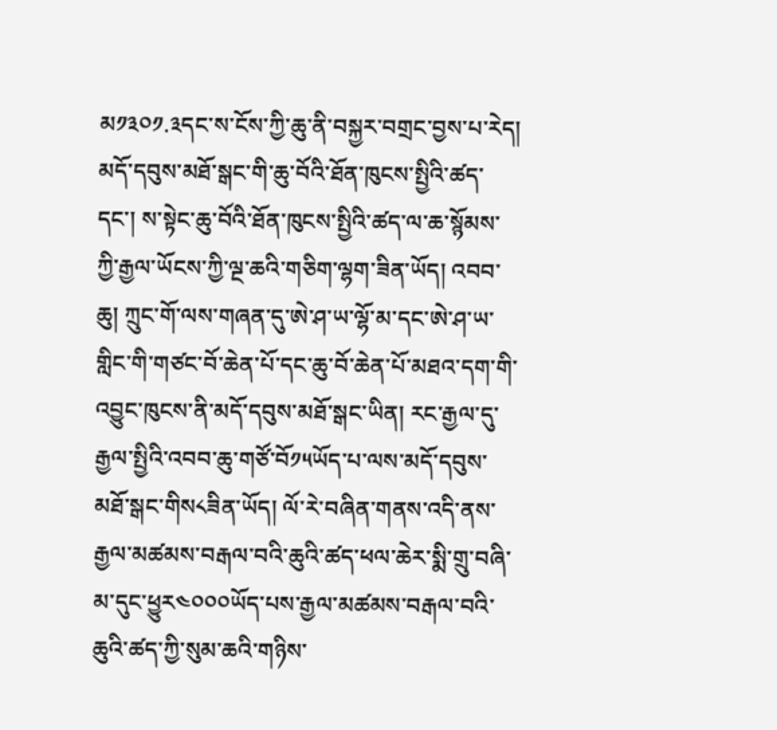མ༡༣༠༡.༣དང་ས་ངོས་ཀྱི་ཆུ་ནི་བསྐྱར་བགྲང་བྱས་པ་རེད། མདོ་དབུས་མཐོ་སྒང་གི་ཆུ་བོའི་ཐོན་ཁུངས་སྤྱིའི་ཚད་དང་། ས་སྟེང་ཆུ་བོའི་ཐོན་ཁུངས་སྤྱིའི་ཚད་ལ་ཆ་སྙོམས་ཀྱི་རྒྱལ་ཡོངས་ཀྱི་ལྔ་ཆའི་གཅིག་ལྷག་ཟིན་ཡོད། འབབ་ཆུ། ཀྲུང་གོ་ལས་གཞན་དུ་ཨེ་ཤ་ཡ་ལྷོ་མ་དང་ཨེ་ཤ་ཡ་གླིང་གི་གཙང་བོ་ཆེན་པོ་དང་ཆུ་བོ་ཆེན་པོ་མཐའ་དག་གི་འབྱུང་ཁུངས་ནི་མདོ་དབུས་མཐོ་སྒང་ཡིན། རང་རྒྱལ་དུ་རྒྱལ་སྤྱིའི་འབབ་ཆུ་གཙོ་བོ༡༥ཡོད་པ་ལས་མདོ་དབུས་མཐོ་སྒང་གིས༨ཟིན་ཡོད། ལོ་རེ་བཞིན་གནས་འདི་ནས་རྒྱལ་མཚམས་བརྒལ་བའི་ཆུའི་ཚད་ཕལ་ཆེར་སྨི་གྲུ་བཞི་མ་དུང་ཕྱུར༤༠༠༠ཡོད་པས་རྒྱལ་མཚམས་བརྒལ་བའི་ཆུའི་ཚད་ཀྱི་སུམ་ཆའི་གཉིས་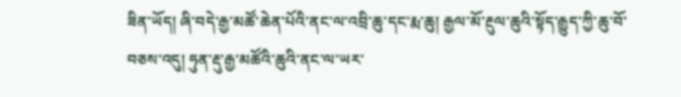ཟིན་ཡོད། ཞི་བདེ་རྒྱ་མཚོ་ཆེན་པོའི་ནང་ལ་འབྲི་ཆུ་དང་རྨ་ཆུ། རྒྱལ་མོ་རྔུལ་ཆུའི་སྟོད་རྒྱུད་ཀྱི་ཆུ་བོ་བཅས་འདུ། ཧུན་རྡུ་རྒྱ་མཚོའི་ཆུའི་ནང་ལ་ཡར་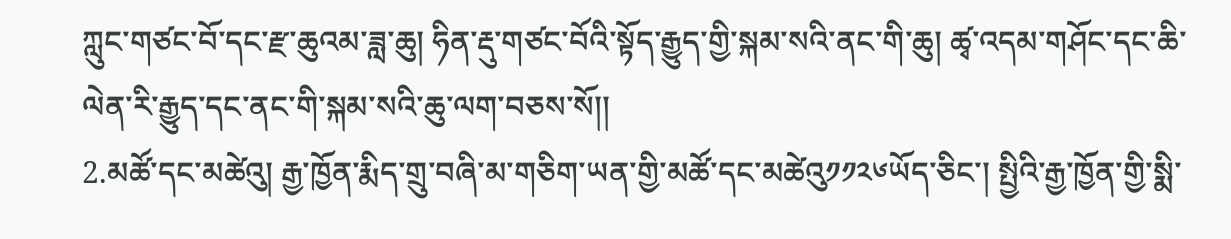ཀླུང་གཙང་བོ་དང་རྫ་ཆུའམ་ཟླ་ཆུ། ཧིན་རྡུ་གཙང་བོའི་སྟོད་རྒྱུད་གྱི་སྐམ་སའི་ནང་གི་ཆུ། ཚྭ་འདམ་གཤོང་དང་ཆི་ལེན་རི་རྒྱུད་དང་ནང་གི་སྐམ་སའི་ཆུ་ལག་བཅས་སོ།།
2.མཚོ་དང་མཚེའུ། རྒྱ་ཁྱོན་རྨིད་གྲུ་བཞི་མ་གཅིག་ཡན་གྱི་མཚོ་དང་མཚེའུ༡༡༢༦ཡོད་ཅིང་། སྤྱིའི་རྒྱ་ཁྱོན་གྱི་སྨི་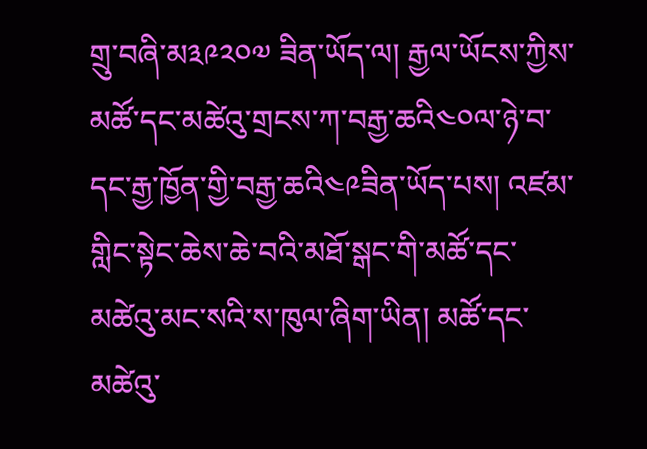གྲུ་བཞི་མ༣༩༢༠༧ ཟིན་ཡོད་ལ། རྒྱལ་ཡོངས་ཀྱིས་མཚོ་དང་མཚེའུ་གྲངས་ཀ་བརྒྱ་ཆའི༤༠ལ་ཉེ་བ་དང་རྒྱ་ཁྱོན་གྱི་བརྒྱ་ཆའི༤༩ཟིན་ཡོད་པས། འཛམ་གླིང་སྟེང་ཆེས་ཆེ་བའི་མཐོ་སྒང་གི་མཚོ་དང་མཚེའུ་མང་སའི་ས་ཁུལ་ཞིག་ཡིན། མཚོ་དང་མཚེའུ་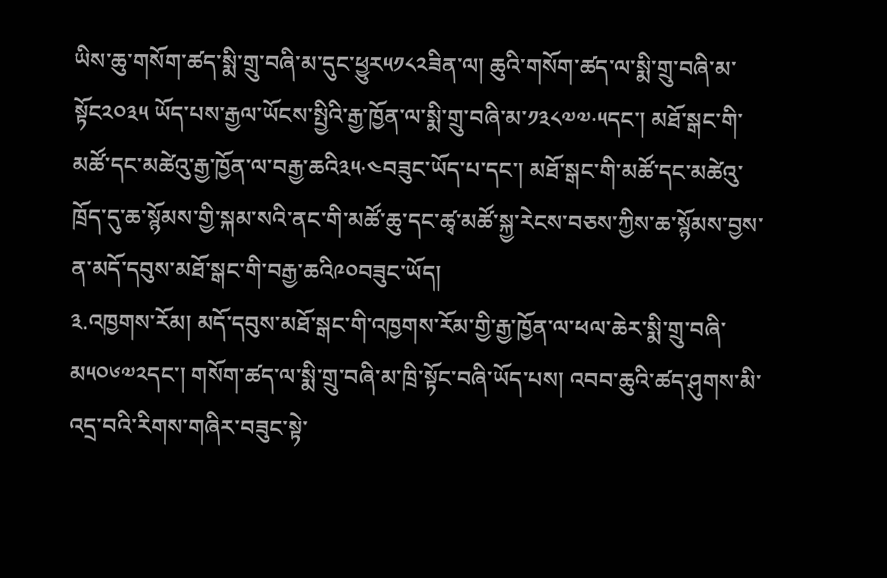ཡིས་ཆུ་གསོག་ཚད་སྨི་གྲུ་བཞི་མ་དུང་ཕྱུར༥༡༨༢ཟིན་ལ། ཆུའི་གསོག་ཚད་ལ་སྨི་གྲུ་བཞི་མ་སྟོང༢༠༣༥ ཡོད་པས་རྒྱལ་ཡོངས་སྤྱིའི་རྒྱ་ཁྱོན་ལ་སྨི་གྲུ་བཞི་མ་༡༣༨༧༧·༥དང་། མཐོ་སྒང་གི་མཚོ་དང་མཚེའུ་རྒྱ་ཁྱོན་ལ་བརྒྱ་ཆའི༣༥·༤བཟུང་ཡོད་པ་དང་། མཐོ་སྒང་གི་མཚོ་དང་མཚེའུ་ཁྲོད་དུ་ཆ་སྙོམས་གྱི་སྐམ་སའི་ནང་གི་མཚོ་ཆུ་དང་ཚྭ་མཚོ་སྐྱ་རེངས་བཅས་ཀྱིས་ཆ་སྙོམས་བྱས་ན་མདོ་དབུས་མཐོ་སྒང་གི་བརྒྱ་ཆའི༩༠བཟུང་ཡོད།
༣.འཁྱགས་རོམ། མདོ་དབུས་མཐོ་སྒང་གི་འཁྱགས་རོམ་གྱི་རྒྱ་ཁྱོན་ལ་ཕལ་ཆེར་སྨི་གྲུ་བཞི་མ༥༠༦༧༢དང་། གསོག་ཚད་ལ་སྨི་གྲུ་བཞི་མ་ཁྲི་སྟོང་བཞི་ཡོད་པས། འབབ་ཆུའི་ཚད་ཤུགས་མི་འདྲ་བའི་རིགས་གཞིར་བཟུང་སྟེ་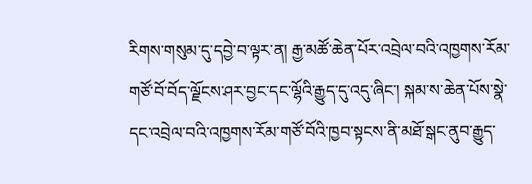རིགས་གསུམ་དུ་དབྱེ་བ་ལྟར་ན། རྒྱ་མཚོ་ཆེན་པོར་འབྲེལ་བའི་འཁྱགས་རོམ་གཙོ་བོ་བོད་ལྗོངས་ཤར་བྱང་དང་ལྷོའི་རྒྱུད་དུ་འདུ་ཞིང་། སྐམ་ས་ཆེན་པོས་སྣེ་དང་འབྲེལ་བའི་འཁྱགས་རོམ་གཙོ་བོའི་ཁྱབ་སྟངས་ནི་མཐོ་སྒང་ནུབ་རྒྱུད་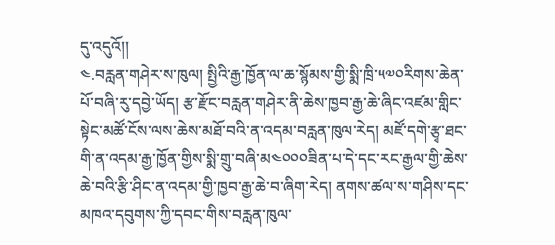དུ་འདུའོ།།
༤.བརླན་གཤེར་ས་ཁུལ། སྤྱིའི་རྒྱ་ཁྱོན་ལ་ཆ་སྙོམས་གྱི་སྨི་ཁྲི་༥༧༠རིགས་ཆེན་པོ་བཞི་རུ་དབྱེ་ཡོད། རྩ་རྫོང་བརླན་གཤེར་ནི་ཆེས་ཁྱབ་རྒྱ་ཆེ་ཞིང་འཛམ་གླིང་སྟེང་མཚོ་ངོས་ལས་ཆེས་མཐོ་བའི་ན་འདམ་བརླན་ཁུལ་རེད། མཛོ་དགེ་རྩྭ་ཐང་གི་ན་འདམ་རྒྱ་ཁྱོན་གྱིས་སྨི་གྲུ་བཞི་མ༤༠༠༠ཟིན་པ་དེ་དང་རང་རྒྱལ་གྱི་ཆེས་ཆེ་བའི་རྩི་ཤིང་ན་འདམ་གྱི་ཁྱབ་རྒྱ་ཆེ་བ་ཞིག་རེད། ནགས་ཚལ་ས་གཤིས་དང་མཁའ་དབུགས་ཀྱི་དབང་གིས་བརླན་ཁུལ་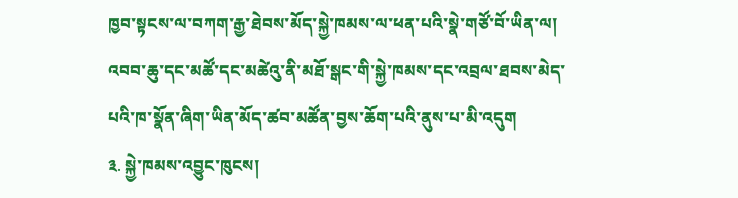ཁྱབ་སྟངས་ལ་བཀག་རྒྱ་ཐེབས་མོད་སྐྱེ་ཁམས་ལ་ཕན་པའི་སྣེ་གཙོ་བོ་ཡིན་ལ། འབབ་ཆུ་དང་མཚོ་དང་མཚེའུ་ནི་མཐོ་སྒང་གི་སྐྱེ་ཁམས་དང་འབྲལ་ཐབས་མེད་པའི་ཁ་སྣོན་ཞིག་ཡིན་མོད་ཚབ་མཚོན་བྱས་ཆོག་པའི་ནུས་པ་མི་འདུག
༣. སྐྱེ་ཁམས་འབྱུང་ཁུངས།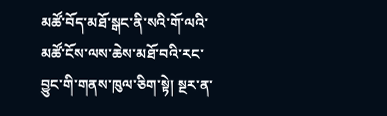མཚོ་བོད་མཐོ་སྒང་ནི་སའི་གོ་ལའི་མཚོ་ངོས་ལས་ཆེས་མཐོ་བའི་རང་བྱུང་གི་གནས་ཁུལ་ཅིག་སྟེ། སྔར་ན་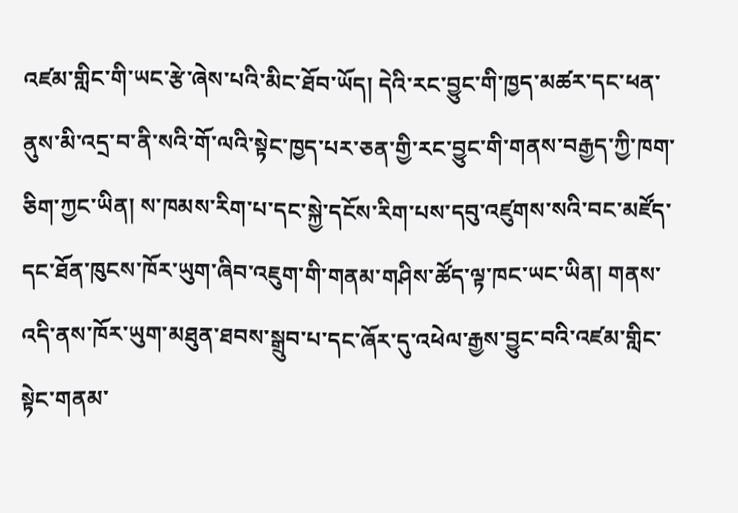འཛམ་གླིང་གི་ཡང་རྩེ་ཞེས་པའི་མིང་ཐོབ་ཡོད། དེའི་རང་བྱུང་གི་ཁྱད་མཚར་དང་ཕན་ནུས་མི་འདྲ་བ་ནི་སའི་གོ་ལའི་སྟེང་ཁྱད་པར་ཅན་གྱི་རང་བྱུང་གི་གནས་བརྒྱད་ཀྱི་ཁག་ཅིག་ཀྱང་ཡིན། ས་ཁམས་རིག་པ་དང་སྐྱེ་དངོས་རིག་པས་དབུ་འཛུགས་སའི་བང་མཛོད་དང་ཐོན་ཁུངས་ཁོར་ཡུག་ཞིབ་འཇུག་གི་གནམ་གཤིས་ཚོད་ལྟ་ཁང་ཡང་ཡིན། གནས་འདི་ནས་ཁོར་ཡུག་མཐུན་ཐབས་སྒྲུབ་པ་དང་ཞོར་དུ་འཕེལ་རྒྱས་བྱུང་བའི་འཛམ་གླིང་སྟེང་གནམ་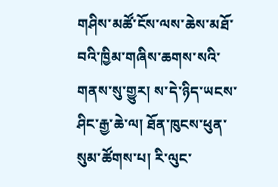གཤིས་མཚོ་ངོས་ལས་ཆེས་མཐོ་བའི་ཁྱིམ་གཞིས་ཆགས་སའི་གནས་སུ་གྱུར། ས་དེ་ཉིད་ཡངས་ཤིང་རྒྱ་ཆེ་ལ། ཐོན་ཁུངས་ཕུན་སུམ་ཚོགས་པ། རི་ལུང་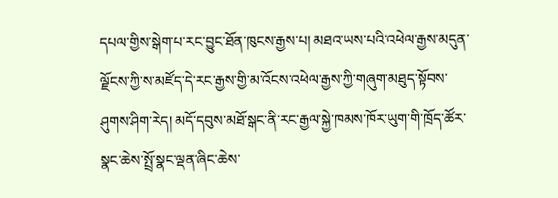དཔལ་གྱིས་སྒེག་པ་རང་བྱུང་ཐོན་ཁུངས་རྒྱས་པ། མཐའ་ཡས་པའི་འཕེལ་རྒྱས་མདུན་ལྗོངས་ཀྱི་ས་མཛོད་དེ་རང་རྒྱས་གྱི་མ་འོངས་འཕེལ་རྒྱས་ཀྱི་གཞུག་མཐུད་སྟོབས་ཤུགས་ཤིག་རེད། མདོ་དབུས་མཐོ་སྒང་ནི་རང་རྒྱལ་སྐྱེ་ཁམས་ཁོར་ཡུག་གི་ཁྲོད་ཚོར་སྣང་ཆེས་སྤྲོ་སྣང་ལྡན་ཞིང་ཆེས་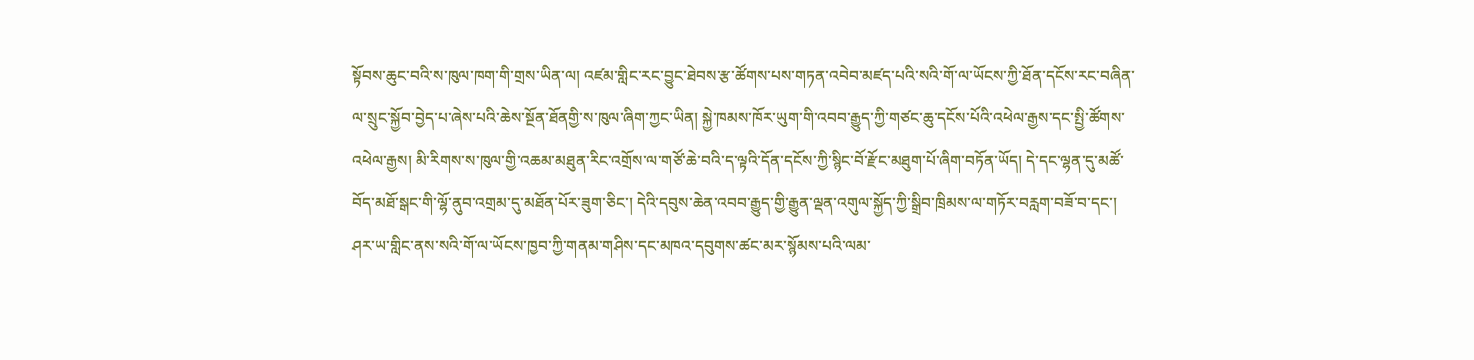སྟོབས་ཆུང་བའི་ས་ཁུལ་ཁག་གི་གྲས་ཡིན་ལ། འཛམ་གླིང་རང་བྱུང་ཐེབས་རྩ་ཚོགས་པས་གཏན་འབེབ་མཛད་པའི་སའི་གོ་ལ་ཡོངས་ཀྱི་ཐོན་དངོས་རང་བཞིན་ལ་སྲུང་སྐྱོབ་བྱེད་པ་ཞེས་པའི་ཆེས་སྔོན་ཐོནགྱི་ས་ཁུལ་ཞིག་ཀྱང་ཡིན། སྐྱེ་ཁམས་ཁོར་ཡུག་གི་འབབ་རྒྱུད་ཀྱི་གཙང་ཆུ་དངོས་པོའི་འཕེལ་རྒྱས་དང་སྤྱི་ཚོགས་འཕེལ་རྒྱས། མི་རིགས་ས་ཁུལ་གྱི་འཆམ་མཐུན་རིང་འགྲོས་ལ་གཙོ་ཆེ་བའི་ད་ལྟའི་དོན་དངོས་ཀྱི་སྙིང་བོ་རྫོང་མཐུག་པོ་ཞིག་བཏོན་ཡོད། དེ་དང་ལྷན་དུ་མཚོ་བོད་མཐོ་སྒང་གི་ལྷོ་ནུབ་འགྲམ་དུ་མཐོན་པོར་ཟུག་ཅིང་། དེའི་དབུས་ཆེན་འབབ་རྒྱུད་གྱི་རྒྱུན་ལྡན་འགུལ་སྐྱོད་ཀྱི་སྒྲིབ་ཁྲིམས་ལ་གཏོར་བརླག་བཟོ་བ་དང་། ཤར་ཡ་གླིང་ནས་སའི་གོ་ལ་ཡོངས་ཁྱབ་ཀྱི་གནམ་གཤིས་དང་མཁའ་དབུགས་ཚང་མར་སྙོམས་པའི་ལམ་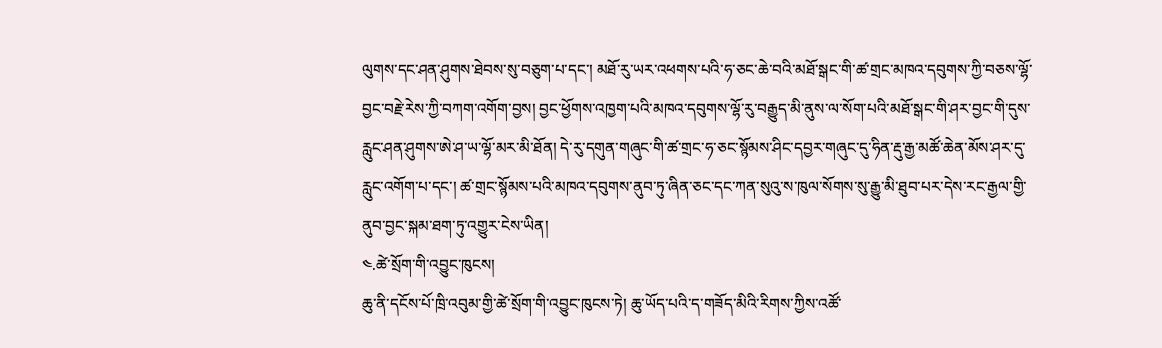ལུགས་དང་ཤན་ཤུགས་ཐེབས་སུ་བཅུག་པ་དང་། མཐོ་རུ་ཡར་འཕགས་པའི་ཧ་ཅང་ཆེ་བའི་མཐོ་སྒང་གི་ཚ་གྲང་མཁའ་དབུགས་ཀྱི་བཅས་ལྷོ་བྱང་བརྗེ་རེས་ཀྱི་བཀག་འགོག་བྱས། བྱང་ཕྱོགས་འཁྱག་པའི་མཁའ་དབུགས་ལྷོ་རུ་བརྒྱུད་མི་ནུས་ལ་སོག་པའི་མཐོ་སྒང་གི་ཤར་བྱང་གི་དུས་རླུང་ཤན་ཤུགས་ཨེ་ཤ་ཡ་ལྷོ་མར་མི་ཐོན། དེ་རུ་དགུན་གཞུང་གི་ཚ་གྲང་ཧ་ཅང་སྙོམས་ཤིང་དབྱར་གཞུང་དུ་ཧིན་རྡུ་རྒྱ་མཚོ་ཆེན་མོས་ཤར་དུ་རླུང་འགོག་པ་དང་། ཚ་གྲང་སྙོམས་པའི་མཁའ་དབུགས་ནུབ་ཏུ་ཞིན་ཅང་དང་ཀན་སུའུ་ས་ཁུལ་སོགས་སུ་རྒྱུ་མི་ཐུབ་པར་དེས་རང་རྒྱལ་གྱི་ནུབ་བྱང་སྐམ་ཐག་ཏུ་འགྱུར་ངེས་ཡིན།
༤.ཚེ་སྲོག་གི་འབྱུང་ཁུངས།
ཆུ་ནི་དངོས་པོ་ཁྲི་འབུམ་གྱི་ཚེ་སྲོག་གི་འབྱུང་ཁུངས་ཏེ། ཆུ་ཡོད་པའི་ད་གཟོད་མིའི་རིགས་ཀྱིས་འཚོ་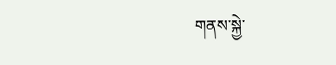གནས་སྐྱེ་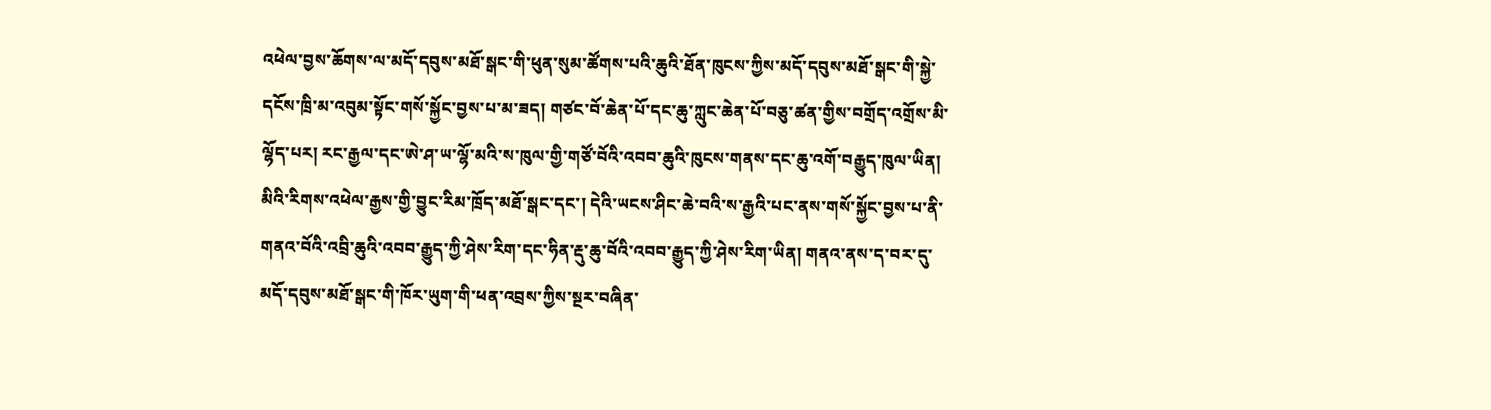འཕེལ་བྱས་ཆོགས་ལ་མདོ་དབུས་མཐོ་སྒང་གི་ཕུན་སུམ་ཚོགས་པའི་ཆུའི་ཐོན་ཁུངས་ཀྱིས་མདོ་དབུས་མཐོ་སྒང་གི་སྐྱེ་དངོས་ཁྲི་མ་འབུམ་སྟོང་གསོ་སྐྱོང་བྱས་པ་མ་ཟད། གཙང་བོ་ཆེན་པོ་དང་ཆུ་ཀླུང་ཆེན་པོ་བཅུ་ཚན་གྱིས་བགྲོད་འགྲོས་མི་ལྷོད་པར། རང་རྒྱལ་དང་ཨེ་ཤ་ཡ་ལྷོ་མའི་ས་ཁུལ་གྱི་གཙོ་བོའི་འབབ་ཆུའི་ཁུངས་གནས་དང་ཆུ་འགོ་བརྒྱུད་ཁུལ་ཡིན། མིའི་རིགས་འཕེལ་རྒྱས་གྱི་བྱུང་རིམ་ཁྲོད་མཐོ་སྒང་དང་། དེའི་ཡངས་ཤིང་ཆེ་བའི་ས་རྒྱའི་པང་ནས་གསོ་སྐྱོང་བྱས་པ་ནི་གནའ་བོའི་འབྲི་ཆུའི་འབབ་རྒྱུད་ཀྱི་ཤེས་རིག་དང་ཧིན་རྡུ་ཆུ་བོའི་འབབ་རྒྱུད་ཀྱི་ཤེས་རིག་ཡིན། གནའ་ནས་ད་བར་དུ་མདོ་དབུས་མཐོ་སྒང་གི་ཁོར་ཡུག་གི་ཕན་འབྲས་ཀྱིས་སྔར་བཞིན་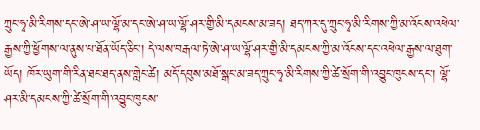ཀྲུང་ཧྭ་མི་རིགས་དང་ཨེ་ཤ་ཡ་ལྷོ་མ་དང་ཨེ་ཤ་ཡ་ལྷོ་ཤར་གྱི་མི་དམངས་མ་ཟད། ཐད་ཀར་དུ་ཀྲུང་ཧྭ་མི་རིགས་ཀྱི་མ་འོངས་འཕེལ་རྒྱས་ཀྱི་ཕྱོགས་ལ་ནུས་པ་ཐོན་ཡོད་ཅིང་། དེ་ལས་བརྒལ་ཏེ་ཨེ་ཤ་ཡ་ལྷོ་ཤར་གྱི་མི་དམངས་ཀྱི་མ་འོངས་དང་འཕེལ་རྒྱས་ལ་ཐུག་ཡོད། ཁོར་ཡུག་གི་རིན་ཐང་ཐད་ནས་གླེང་ཚེ། མདོ་དབུས་མཐོ་སྒང་མ་ཟད་ཀྲུང་ཧྭ་མི་རིགས་ཀྱི་ཚེ་སྲོག་གི་འབྱུང་ཁུངས་དང་། ལྷོ་ཤར་མི་དམངས་ཀྱི་ཚེ་སྲོག་གི་འབྱུང་ཁུངས་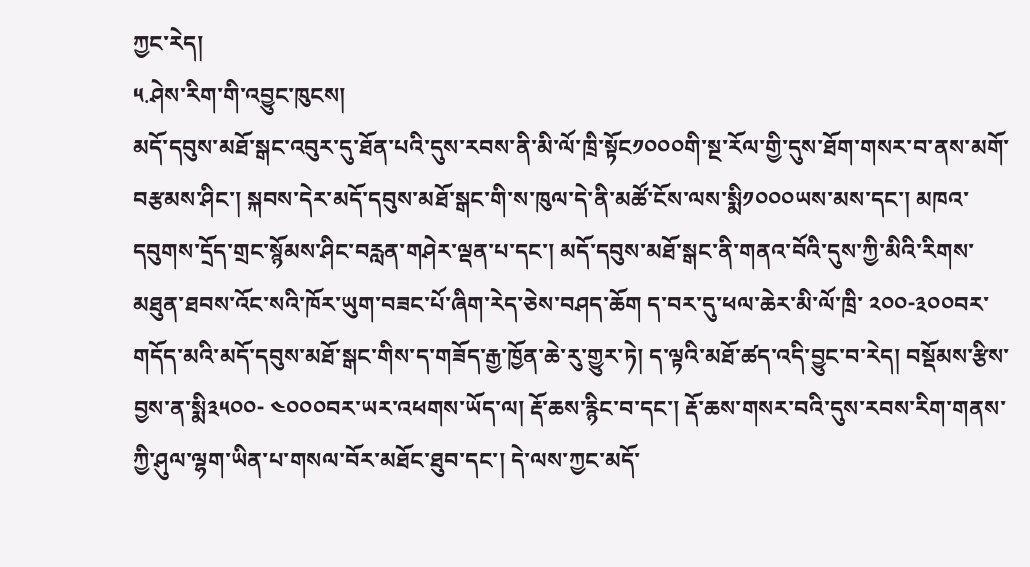ཀྱང་རེད།
༥.ཤེས་རིག་གི་འབྱུང་ཁུངས།
མདོ་དབུས་མཐོ་སྒང་འབུར་དུ་ཐོན་པའི་དུས་རབས་ནི་མི་ལོ་ཁྲི་སྟོང༡༠༠༠གི་སྔ་རོལ་གྱི་དུས་ཐོག་གསར་བ་ནས་མགོ་བརྩམས་ཤིང་། སྐབས་དེར་མདོ་དབུས་མཐོ་སྒང་གི་ས་ཁུལ་དེ་ནི་མཚོ་ངོས་ལས་སྨི༡༠༠༠ཡས་མས་དང་། མཁའ་དབུགས་དྲོད་གྲང་སྙོམས་ཤིང་བརླན་གཤེར་ལྡན་པ་དང་། མདོ་དབུས་མཐོ་སྒང་ནི་གནའ་བོའི་དུས་ཀྱི་མིའི་རིགས་མཐུན་ཐབས་འོང་སའི་ཁོར་ཡུག་བཟང་པོ་ཞིག་རེད་ཅེས་བཤད་ཆོག ད་བར་དུ་ཕལ་ཆེར་མི་ལོ་ཁྲི་ ༢༠༠-༣༠༠བར་གདོད་མའི་མདོ་དབུས་མཐོ་སྒང་གིས་ད་གཟོད་རྒྱ་ཁྱོན་ཆེ་རུ་གྱུར་ཏེ། ད་ལྟའི་མཐོ་ཚད་འདི་བྱུང་བ་རེད། བསྡོམས་རྩིས་བྱས་ན་སྨི༣༥༠༠- ༤༠༠༠བར་ཡར་འཕགས་ཡོད་ལ། རྡོ་ཆས་རྙིང་བ་དང་། རྡོ་ཆས་གསར་བའི་དུས་རབས་རིག་གནས་ཀྱི་ཤུལ་ལྷག་ཡིན་པ་གསལ་བོར་མཐོང་ཐུབ་དང་། དེ་ལས་ཀྱང་མདོ་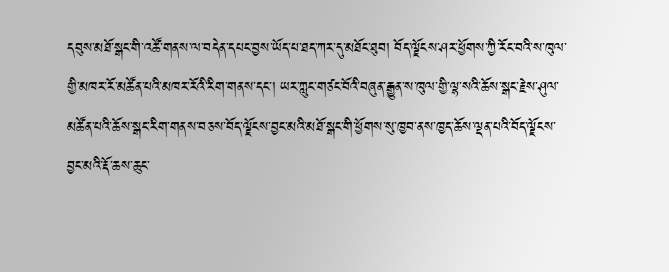དབུས་མཐོ་སྒང་གི་འཚོ་གནས་ལ་བདེན་དཔང་བྱས་ཡོད་པ་ཐད་ཀར་དུ་མཐོང་ཐུབ། བོད་ལྗོངས་ཤར་ཕྱོགས་ཀྱི་རོང་བའི་ས་ཁུལ་གྱི་མཁར་རོ་མཚོན་པའི་མཁར་རོའི་རིག་གནས་དང་། ཡར་ཀླུང་གཙང་བོའི་བཞུན་རྒྱུན་ས་ཁུལ་གྱི་ལྷ་སའི་ཆོས་སྒང་རྗེས་ཤུལ་མཚོན་པའི་ཆོས་སྒང་རིག་གནས་བཅས་བོད་ལྗོངས་བྱང་མའི་མཐོ་སྒང་གི་ཕྱོགས་སུ་ཁྱབ་ནས་ཁྱད་ཆོས་ལྡན་པའི་བོད་ལྗོངས་བྱང་མའི་རྡོ་ཆས་ཆུང་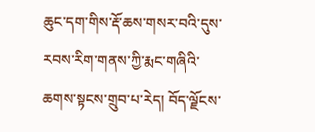ཆུང་དག་གིས་རྡོ་ཆས་གསར་བའི་དུས་རབས་རིག་གནས་ཀྱི་རྨང་གཞིའི་ཆགས་སྟངས་གྲུབ་པ་རེད། བོད་ལྗོངས་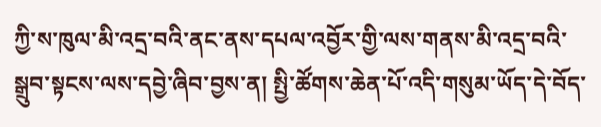ཀྱི་ས་ཁུལ་མི་འདྲ་བའི་ནང་ནས་དཔལ་འབྱོར་གྱི་ལས་གནས་མི་འདྲ་བའི་སྒྲུབ་སྟངས་ལས་དབྱེ་ཞིབ་བྱས་ན། སྤྱི་ཚོགས་ཆེན་པོ་འདི་གསུམ་ཡོད་དེ་བོད་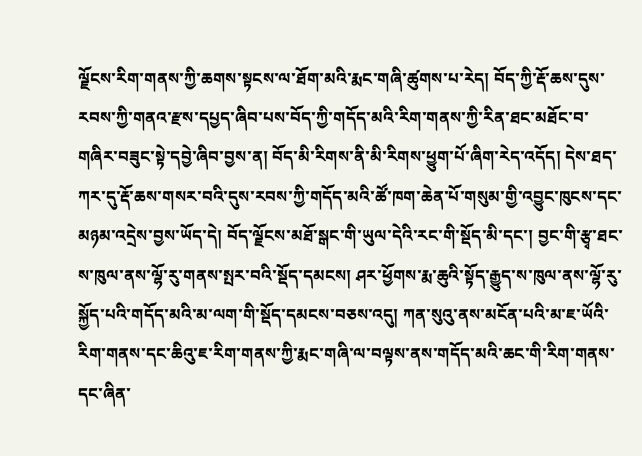ལྗོངས་རིག་གནས་ཀྱི་ཆགས་སྟངས་ལ་ཐོག་མའི་རྨང་གཞི་ཚུགས་པ་རེད། བོད་ཀྱི་རྡོ་ཆས་དུས་རབས་ཀྱི་གནའ་རྫས་དཔྱད་ཞིབ་པས་བོད་ཀྱི་གདོད་མའི་རིག་གནས་ཀྱི་རིན་ཐང་མཐོང་བ་གཞིར་བཟུང་སྟེ་དབྱེ་ཞིབ་བྱས་ན། བོད་མི་རིགས་ནི་མི་རིགས་ཕྱུག་པོ་ཞིག་རེད་འདོད། དེས་ཐད་ཀར་དུ་རྡོ་ཆས་གསར་བའི་དུས་རབས་ཀྱི་གདོད་མའི་ཚོ་ཁག་ཆེན་པོ་གསུམ་གྱི་འབྱུང་ཁུངས་དང་མཉམ་འདྲེས་བྱས་ཡོད་དེ། བོད་ལྗོངས་མཐོ་སྒང་གི་ཡུལ་དེའི་རང་གི་སྡོད་མི་དང་། བྱང་གི་རྩྭ་ཐང་ས་ཁུལ་ནས་ལྷོ་རུ་གནས་སྤར་བའི་སྡོད་དམངས། ཤར་ཕྱོགས་རྨ་ཆུའི་སྟོད་རྒྱུད་ས་ཁུལ་ནས་ལྷོ་རུ་སྐྱོད་པའི་གདོད་མའི་མ་ལག་གི་སྡོད་དམངས་བཅས་འདུ། ཀན་སུའུ་ནས་མངོན་པའི་མ་ཇ་ཡོའི་རིག་གནས་དང་ཆིའུ་ཇ་རིག་གནས་ཀྱི་རྨང་གཞི་ལ་བལྟས་ནས་གདོད་མའི་ཆང་གི་རིག་གནས་དང་ཞིན་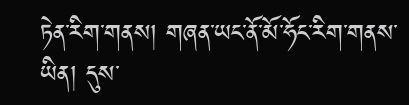ཏེན་རིག་གནས། གཞན་ཡང་ནོ་མོ་ཧོང་རིག་གནས་ཡིན། དུས་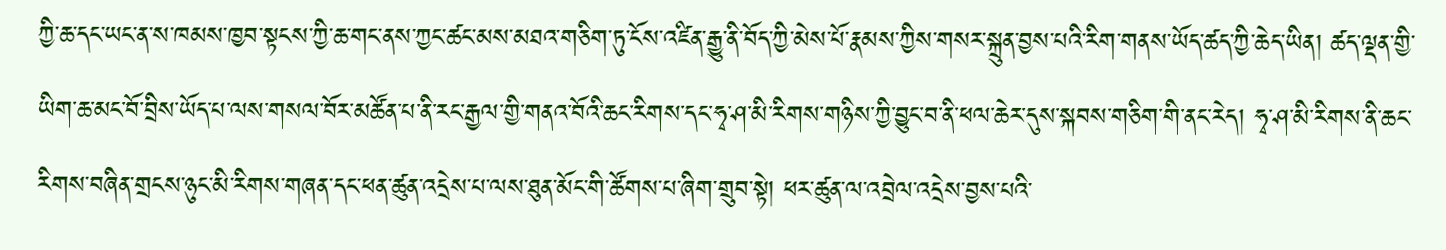ཀྱི་ཆ་དང་ཡང་ན་ས་ཁམས་ཁྱབ་སྟངས་ཀྱི་ཆ་གང་ནས་ཀྱང་ཚང་མས་མཐའ་གཅིག་ཏུ་ངོས་འཛིན་རྒྱུ་ནི་བོད་ཀྱི་མེས་པོ་རྣམས་ཀྱིས་གསར་སྐྲུན་བྱས་པའི་རིག་གནས་ཡོད་ཚད་ཀྱི་ཆེད་ཡིན། ཚད་ལྡན་གྱི་ཡིག་ཆ་མང་བོ་བྲིས་ཡོད་པ་ལས་གསལ་བོར་མཚོན་པ་ནི་རང་རྒྱལ་གྱི་གནའ་བོའི་ཆང་རིགས་དང་ཧྭ་ཤ་མི་རིགས་གཉིས་ཀྱི་བྱུང་བ་ནི་ཕལ་ཆེར་དུས་སྐབས་གཅིག་གི་ནང་རེད། ཧྭ་ཤ་མི་རིགས་ནི་ཆང་རིགས་བཞིན་གྲངས་ཉུང་མི་རིགས་གཞན་དང་ཕན་ཚུན་འདྲེས་པ་ལས་ཐུན་མོང་གི་ཚོགས་པ་ཞིག་གྲུབ་སྟེ། ཕར་ཚུན་ལ་འབྲེལ་འདྲེས་བྱས་པའི་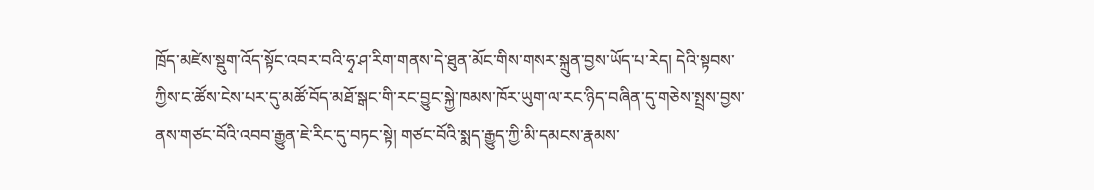ཁྲོད་མཛེས་སྡུག་འོད་སྟོང་འབར་བའི་ཧྭ་ཤ་རིག་གནས་དེ་ཐུན་མོང་གིས་གསར་སྐྲུན་བྱས་ཡོད་པ་རེད། དེའི་སྟབས་ཀྱིས་ང་ཚོས་ངེས་པར་དུ་མཚོ་བོད་མཐོ་སྒང་གི་རང་བྱུང་སྐྱེ་ཁམས་ཁོར་ཡུག་ལ་རང་ཉིད་བཞིན་དུ་གཅེས་སྤྲས་བྱས་ནས་གཙང་བོའི་འབབ་རྒྱུན་ཇེ་རིང་དུ་བཏང་སྟེ། གཙང་བོའི་སྨད་རྒྱུད་ཀྱི་མི་དམངས་རྣམས་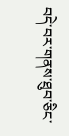བདེ་བར་གནས་ཐུབ་ཅིང་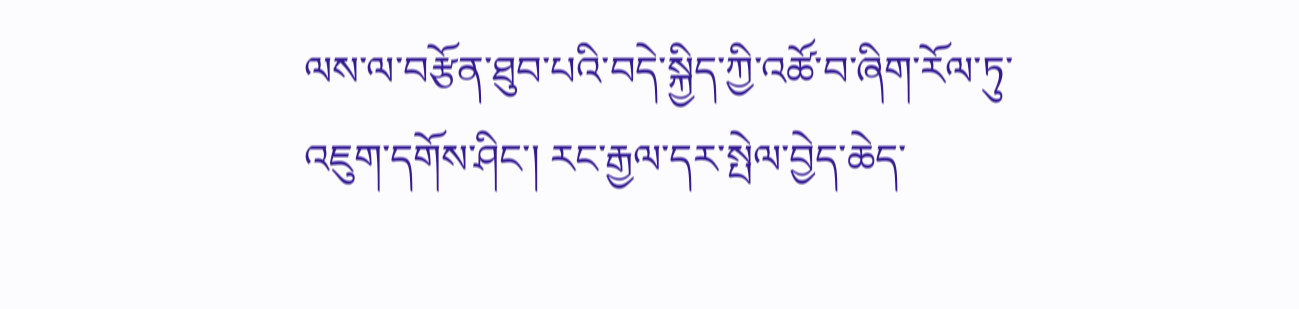ལས་ལ་བརྩོན་ཐུབ་པའི་བདེ་སྐྱིད་ཀྱི་འཚོ་བ་ཞིག་རོལ་ཏུ་འཇུག་དགོས་ཤིང་། རང་རྒྱལ་དར་སྤེལ་བྱེད་ཆེད་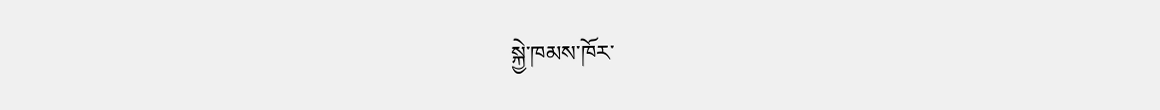སྐྱེ་ཁམས་ཁོར་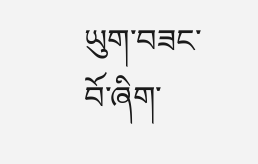ཡུག་བཟང་བོ་ཞིག་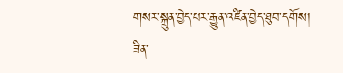གསར་སྐྲུན་བྱེད་པར་རྒྱུན་འཛིན་བྱེད་ཐུབ་དགོས།
ཟིན་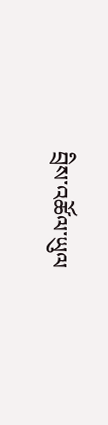བྲིས་འཚོལ་ཡུལ